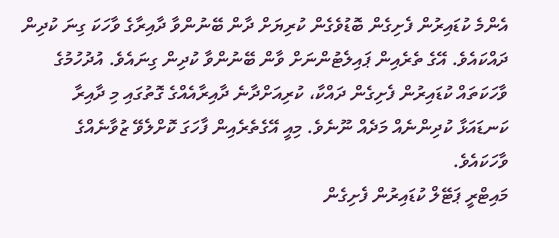އެންމެ ކުޑައިރުން ފެށިގެން ބޮޑުވެގެން ކުރިޔަށް ދާން ބޭނުންވާ ދާއިރާގެ ވާހަކަ ގިނަ ކުދިން ދައްކައެވެ. އޭގެ ތެރެއިން ޕައިލެޓުންނަށް ވާން ބޭނުންވާ ކުދިން ގިނައެވެ. އުދުހުމުގެ ވާހަކަތައް ކުޑައިރުން ފެށިގެން ދައްކާ، ކުރިއަށްދާނެ ދާއިރާއެއްގެ ގޮތުގައި މި ދާއިރާ ކަނޑައަޅާ ކުދިންނެއް މަދެއް ނޫނެވެ. މިއީ އޭގެތެރެއިން ފާހަގަ ކޮށްލެވޭ ޒުވާނެއްގެ ވާހަކައެވެ.
މައިޓްރީ ޕަޓޭލް ކުޑައިރުން ފެށިގެން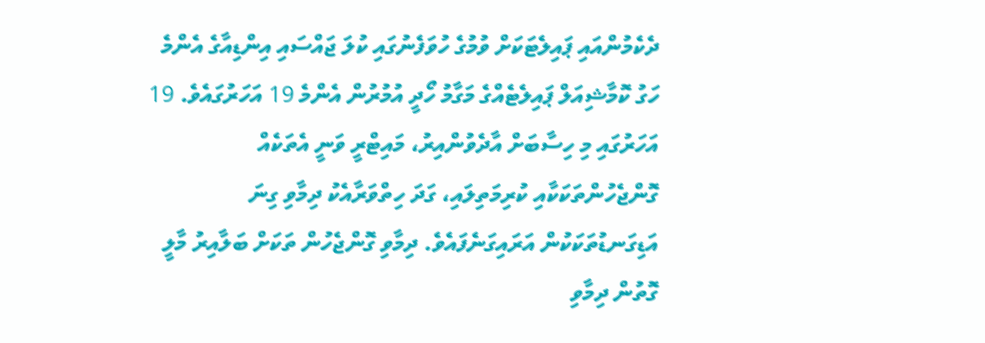ދެކެމުންއައި ޕައިލެޓަކަށް ވުމުގެ ހުވަފެނުގައި ކުލަ ޖައްސައި އިންޑިއާގެ އެންމެ ހަގު ކޮމާޝިއަލް ޕައިލެޓެއްގެ މަގާމު ހޯދީ އުމުރުން އެންމެ 19 އަހަރުގައެވެ. 19 އަހަރުގައި މި ހިސާބަށް އާދެވުންއިރު، މައިޓްރީ ވަނީ އެތަކެއް ގޮންޖެހުންތަކަކާއި ކުރިމަތިލައި، ގަދަ ހިތްވަރާއެކު ދިމާވި ގިނަ އަޑިގަނޑުތަކަކުން އަރައިގަނެފައެވެ. ދިމާވި ގޮންޖެހުން ތަކަށް ބަލާއިރު މާލީ ގޮތުން ދިމާވި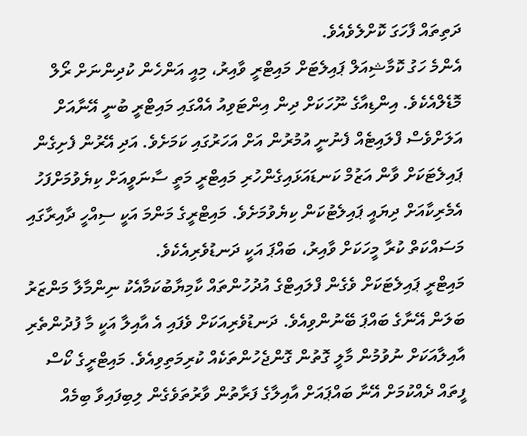ދަތިތައް ފާހަގަ ކޮށްލެވެއެވެ.
އެންމެ ހަގު ކޮމާޝިއަލް ޕައިލެޓަށް މައިޓްރީ ވާއިރު، މިއީ އަންހެން ކުދިންނަށް ރޯލް މޮޑެލްއެކެވެ. އިންޑިއާގެ ނޫހަކަށް ދިން އިންޓަވިއު އެއްގައި މައިޓްރީ ބުނީ އޭނާއަށް އަލަށްވެސް ފްލައިޓެއް ފެނުނީ އުމުރުން އަށް އަހަރުގައި ކަމަށެވެ. އަދި އޭރުން ފެށިގެން ޕައިލެޓަކަށް ވާން އަޒުމް ކަނޑައަޅައިގެންހުރި މައިޓްރީ މަތީ ސާނަވީއަށް ކިޔެވުމަށްފަހު އެމެރިކާއަށް ދިޔައީ ޕައިލެޓުކަން ކިޔެވުމަށެވެ. މައިޓްރީގެ މަންމަ އަކީ ސިއްހީ ދާއިރާގައި މަސައްކަތް ކުރާ މީހަކަށް ވާއިރު، ބައްޕަ އަކީ ދަނޑުވެރިއެކެވެ.
މައިޓްރީ ޕައިލެޓަކަށް ވެގެން ފްލައިޓްގެ އުދުހުންތައް ކާމިޔާބުކަމާއެކު ނިންމާލާ މަންޒަރު ބަލަން އޭނާގެ ބައްޕަ ބޭނުންވިއެވެ. ދަނޑުވެރިއަކަށް ވެފައި އެ އާއިލާ އަކީ މާ ފުދުންތެރި އާއިލާއަކަށް ނުވުމުން މާލީ ގޮތުން ގޮންޖެހުންތަކެއް ކުރިމަތިވިއެވެ. މައިޓްރީގެ ކޯސް ފީތައް ދެއްކުމަށް އޭނާ ބައްޕައަށް އާއިލާގެ ފަރާތުން ވާރުތަވެގެން ލިބިފައިވާ ބިމެއް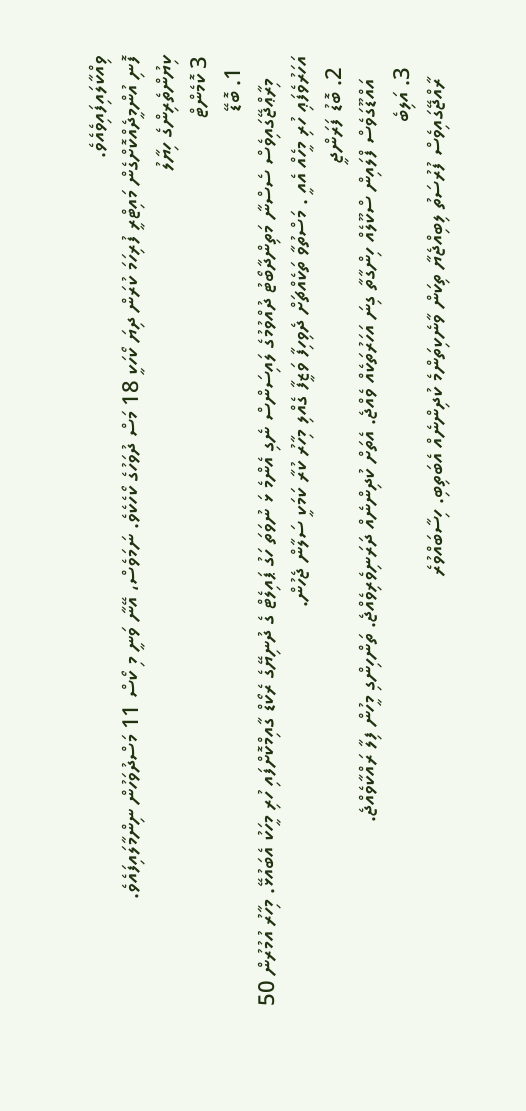ވިއްކާލައިފައިވެއެވެ.
ފޮނި އުންމީދެއްކޮށްގެން މައިޓްރީ ފުރިހަމަ ކުރަން ދިޔަ ކޯހަކީ 18 މަސް ދުވަހުގެ ކޯހެކެވެ. ނަމަވެސް، އޭނާ ވަނީ މި ކޯސް 11 މަސްދުވަހުން ނިންމާލައިފައެވެ.
ކިޔުންތެރިންގެ ހިޔާލު
3 ކޮމެންޓް
  1. ބޮޑޭ
    މިރާޢްޖޭގައިވެސް ސެސްނާ މަތިންދާބޯޓު ދުއްވުމުގެ ލައިސަންސް ނެގި އެންމެ ޅަ ނުވަތަ ހަގު ޕައިލެޓް ގެ ދުނިޔޭގެ ރެކޯޑް ގާއިމްކޮށްފައި ހުރި މީހަކު އެބައުޅޭ. މިހާރު އުމުރުން 50 އަހަރުވެފަޢި ހުރި މީހެއް އެއީ . މަސްތުވާ ތަކެއްޗަށް ދެވިހިފާ ވަޒީފާ ގެއްލި މިހާރު ކުރާ ކަމަކީ ސަލާން ޖެހުން.
  2. ބޮޑު ފަރަންޖީ
    އައްޑޫގަވެސް ފްލައިން ސްކޫލެއް ހިންގާތާ ގިނަ އަހަރުތަކެއް ވެއްޖެ. އެތަށް ކުދިންނެއް ދަރަނިވެރިވެއްޖެ. ތަންހިންގި މީހުން ފިލާ ރައްކާވެއްޖެ.
  3. އަލިބެ
    ރާއްޖޭގައިވެސް ފުރުސަތު ލިބިއްޖެޔާ ތިކަން ވާނެކިތަންމެ ކުދިންނެއް އެބަތިބި. ހިސާބައްވުރެ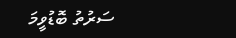ސަރުތު ބޮޑުވީމަ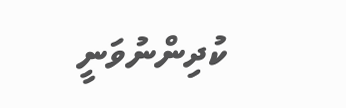ކުދިންނުވަނީ